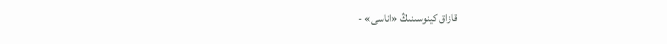قازاق كينوسىنىڭ «اناسى» -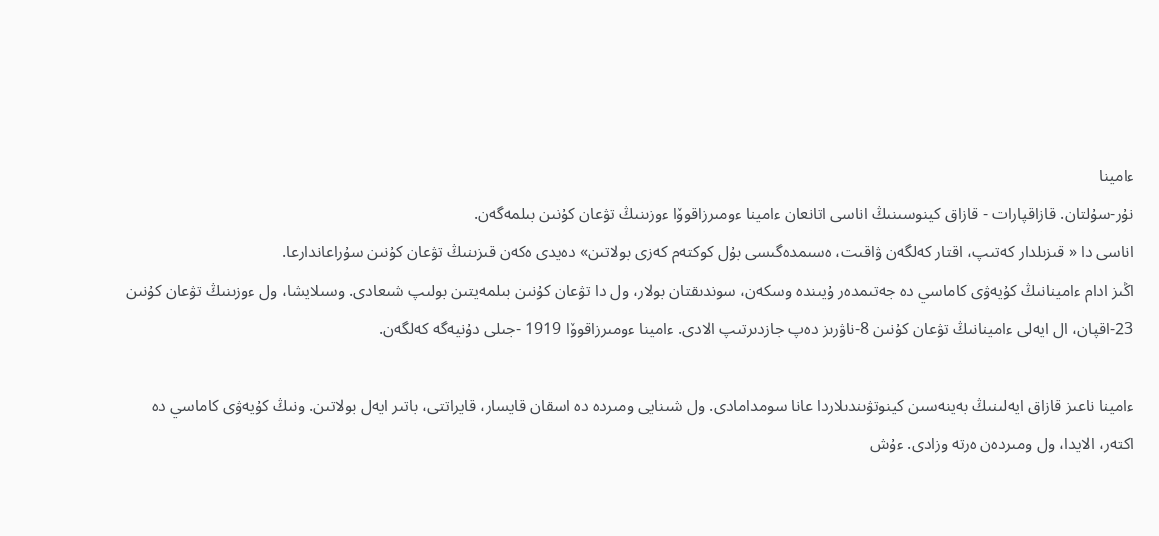ءامينا
نۇر-سۇلتان. قازاقپارات - قازاق كينوسىنىڭ اناسى اتانعان ءامينا ءومىرزاقوۆا ءوزىنىڭ تۋعان كۇنىن بىلمەگەن.
اناسى دا « قىزىلدار كەتىپ، اقتار كەلگەن ۋاقىت، ەسىمدەگىسى بۇل كوكتەم كەزى بولاتىن» دەيدى ەكەن قىزىنىڭ تۋعان كۇنىن سۇراعاندارعا.
اڭىز ادام ءامينانىڭ كۇيەۋى كاماسي دە جەتىمدەر ۇيىندە وسكەن، سوندىقتان بولار، ول دا تۋعان كۇنىن بىلمەيتىن بولىپ شىعادى. وسىلايشا، ول ءوزىنىڭ تۋعان كۇنىن 23-اقپان، ال ايەلى ءامينانىڭ تۋعان كۇنىن 8-ناۋرىز دەپ جازدىرتىپ الادى. ءامينا ءومىرزاقوۆا 1919 -جىلى دۇنيەگە كەلگەن.

ءامينا ناعىز قازاق ايەلىنىڭ بەينەسىن كينوتۋىندىلاردا عانا سومدامادى. ول شىنايى ومىردە دە اسقان قايسار، قايراتتى، باتىر ايەل بولاتىن. ونىڭ كۇيەۋى كاماسي دە اكتەر، الايدا، ول ومىردەن ەرتە وزادى. ءۇش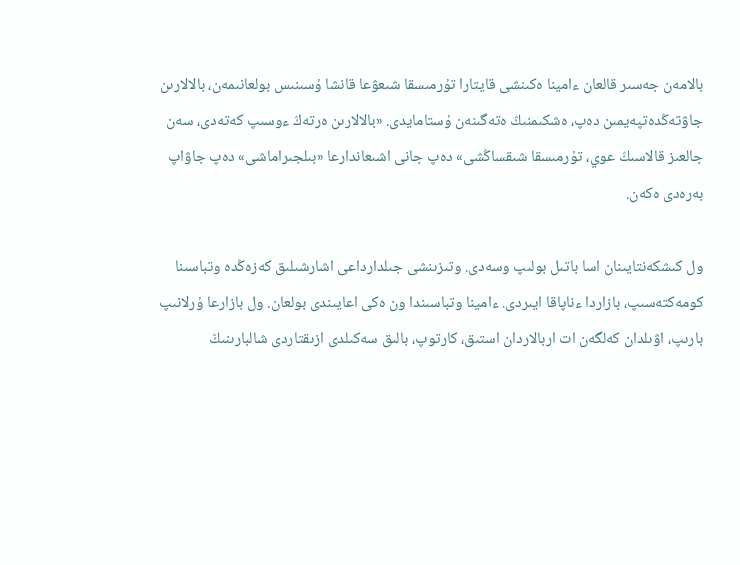بالامەن جەسىر قالعان ءامينا ەكىنشى قايتارا تۇرمىسقا شىعۋعا قانشا ۇسىنىس بولعانىمەن، بالالارىن جاۋتەڭدەتپەيمىن دەپ، ەشكىمنىڭ ەتەگىنەن ۇستامايدى. «بالالارىن ەرتەڭ ءوسىپ كەتەدى، سەن جالعىز قالاسىڭ عوي، تۇرمىسقا شىقساڭشى» دەپ جانى اشىعاندارعا «بىلجىراماشى» دەپ جاۋاپ بەرەدى ەكەن.

ول كىشكەنتايىنان اسا باتىل بولىپ وسەدى. وتىزىنشى جىلدارداعى اشارشىلىق كەزەڭدە وتباسىنا كومەكتەسىپ، بازاردا ءناپاقا ايىردى. ءامينا وتباسىندا ون ەكى اعايىندى بولعان. ول بازارعا ۇرلانىپ بارىپ، اۋىلدان كەلگەن ات اربالاردان استىق، كارتوپ، بالىق سەكىلدى ازىقتاردى شالبارىنىڭ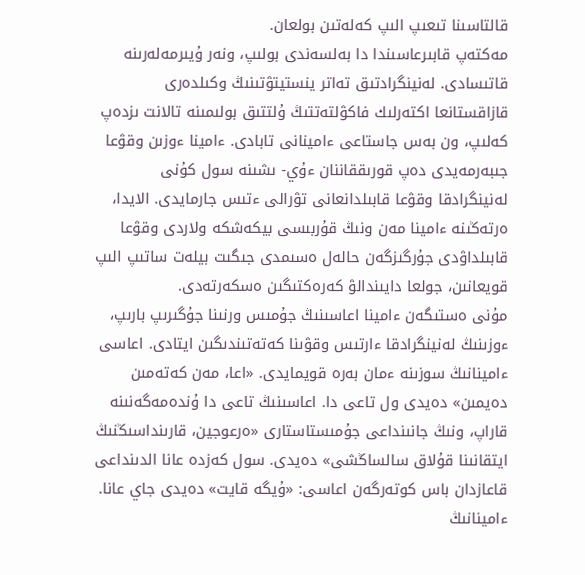قالتاسىنا تىعىپ الىپ كەلەتىن بولعان.
مەكتەپ قابىرعاسىندا دا بەلسەندى بولىپ، ونەر ۇيىرمەلەرىنە قاتىسادى. لەنينگرادتىق تەاتر ينستيتۋتىنىڭ وكىلدەرى قازاقستانعا اكتەرلىك فاكۋلتەتتىڭ ۇلتتىق بولىمىنە تالانت ىزدەپ كەلىپ، ون بەس جاستاعى ءامينانى تابادى. ءامينا ءوزىن وقۋعا جىبەرمەيدى دەپ قورىققاننان ءۇي- ىشىنە سول كۇنى لەنينگرادقا وقۋعا قابىلدانعانى تۋرالى ءتىس جارمايدى. الايدا، ەرتەڭىنە ءامينا مەن ونىڭ قۇربىسى بيكەشكە ولاردى وقۋعا قابىلداۋدى جۇرگىزگەن حالەل ەسىمدى جىگىت بيلەت ساتىپ الىپ قويعانىن، جولعا دايىندالۋ كەرەكتىگىن ەسكەرتەدى.
مۇنى ەستىگەن ءامينا اعاسىنىڭ جۇمىس ورنىنا جۇگىرىپ بارىپ، ءوزىنىڭ لەنينگرادقا ءارتىس وقۋىنا كەتەتىندىگىن ايتادى. اعاسى ءامينانىڭ سوزىنە ءمان بەرە قويمايدى. «اعا، مەن كەتەمىن دەيمىن» دەيدى ول تاعى دا. اعاسىنىڭ تاعى دا ۇندەمەگەنىنە قاراپ، ونىڭ جانىنداعى جۇمىستاستارى «ەرعوجين، قارىنداسىڭنىڭ ايتقانىنا قۇلاق سالساڭشى» دەيدى. سول كەزدە عانا الدىنداعى قاعازدان باس كوتەرگەن اعاسى: «ۇيگە قايت» دەيدى جاي عانا.
ءامينانىڭ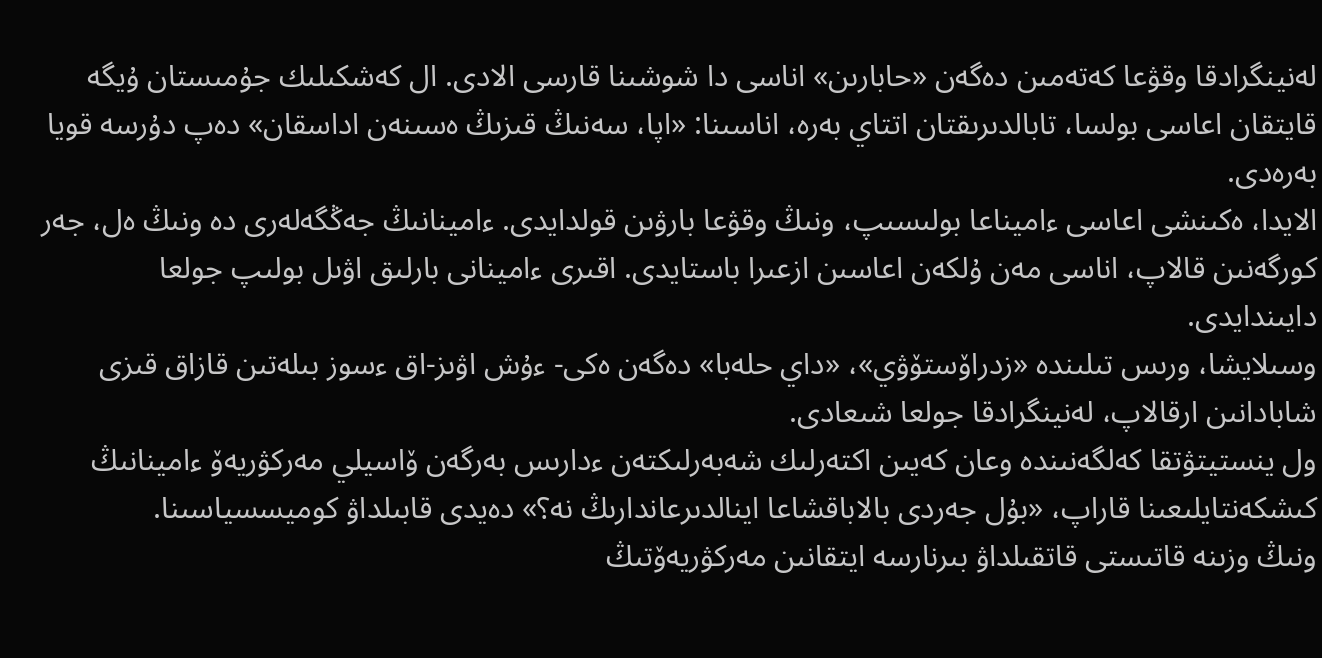لەنينگرادقا وقۋعا كەتەمىن دەگەن «حابارىن» اناسى دا شوشىنا قارسى الادى. ال كەشكىلىك جۇمىستان ۇيگە قايتقان اعاسى بولسا، تابالدىرىقتان اتتاي بەرە، اناسىنا: «اپا، سەنىڭ قىزىڭ ەسىنەن اداسقان» دەپ دۇرسە قويا بەرەدى.
الايدا، ەكىنشى اعاسى ءاميناعا بولىسىپ، ونىڭ وقۋعا بارۋىن قولدايدى. ءامينانىڭ جەڭگەلەرى دە ونىڭ ەل، جەر كورگەنىن قالاپ، اناسى مەن ۇلكەن اعاسىن ازعىرا باستايدى. اقىرى ءامينانى بارلىق اۋىل بولىپ جولعا دايىندايدى.
وسىلايشا، ورىس تىلىندە «زدراۆستۆۋي»، «داي حلەبا» دەگەن ەكى- ءۇش اۋىز-اق ءسوز بىلەتىن قازاق قىزى شابادانىن ارقالاپ، لەنينگرادقا جولعا شىعادى.
ول ينستيتۋتقا كەلگەنىندە وعان كەيىن اكتەرلىك شەبەرلىكتەن ءدارىس بەرگەن ۆاسيلي مەركۋريەۆ ءامينانىڭ كىشكەنتايلىعىنا قاراپ، «بۇل جەردى بالاباقشاعا اينالدىرعاندارىڭ نە؟» دەيدى قابىلداۋ كوميسسياسىنا.
ونىڭ وزىنە قاتىستى قاتقىلداۋ بىرنارسە ايتقانىن مەركۋريەۆتىڭ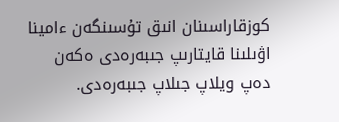كوزقاراسىنان انىق تۇسىنگەن ءامينا اۋىلىنا قايتارىپ جىبەرەدى ەكەن دەپ ويلاپ جىلاپ جىبەرەدى.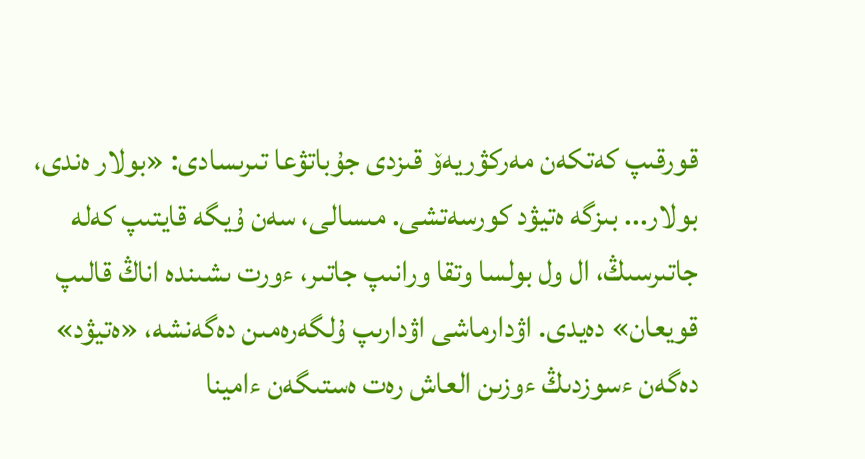قورقىپ كەتكەن مەركۋريەۆ قىزدى جۇباتۋعا تىرىسادى: «بولار ەندى، بولار... بىزگە ەتيۋد كورسەتشى. مىسالى، سەن ۇيگە قايتىپ كەلە جاتىرسىڭ، ال ول بولسا وتقا ورانىپ جاتىر، ءورت ىشىندە اناڭ قالىپ قويعان» دەيدى. اۋدارماشى اۋدارىپ ۇلگەرەمىن دەگەنشە، «ەتيۋد» دەگەن ءسوزدىڭ ءوزىن العاش رەت ەستىگەن ءامينا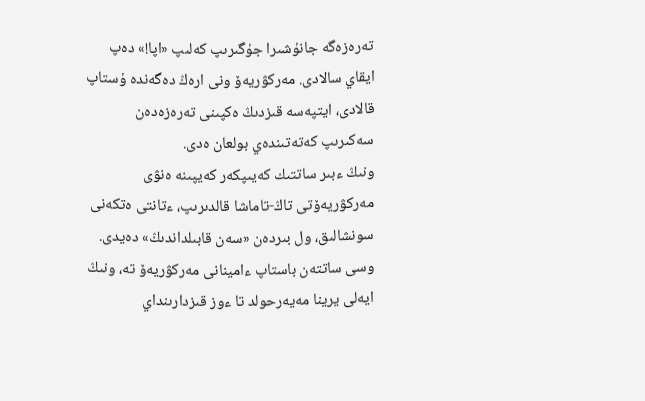تەرەزەگە جانۇشىرا جۇگىرىپ كەلىپ «اپا!» دەپ ايقاي سالادى. مەركۋريەۆ ونى ارەڭ دەگەندە ۇستاپ قالادى، ايتپەسە قىزدىڭ ەكپىنى تەرەزەدەن سەكىرىپ كەتەتىندەي بولعان ەدى.
ونىڭ ءبىر ساتتىك كەيىپكەر كەيپىنە ەنۋى مەركۋريەۆتى تاڭ-تاماشا قالدىرىپ، ءتانتى ەتكەنى سونشالىق، ول بىردەن «سەن قابىلداندىڭ» دەيدى. وسى ساتتەن باستاپ ءامينانى مەركۋريەۆ تە، ونىڭ ايەلى يرينا مەيەرحولد تا ءوز قىزدارىنداي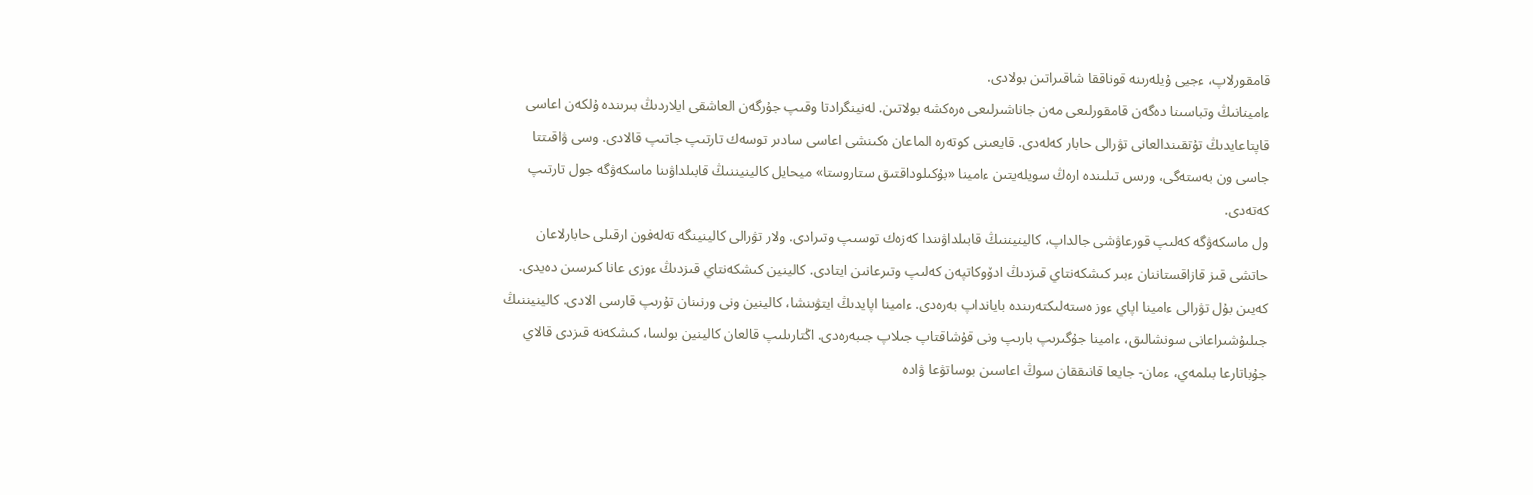قامقورلاپ، ءجيى ۇيلەرىنە قوناققا شاقىراتىن بولادى.
ءامينانىڭ وتباسىنا دەگەن قامقورلىعى مەن جاناشىرلىعى ەرەكشە بولاتىن. لەنينگرادتا وقىپ جۇرگەن العاشقى ايلاردىڭ بىرىندە ۇلكەن اعاسى قاپتاعايدىڭ تۇتقىندالعانى تۋرالى حابار كەلەدى. قايعىنى كوتەرە الماعان ەكىنشى اعاسى سادىر توسەك تارتىپ جاتىپ قالادى. وسى ۋاقىتتا جاسى ون بەستەگى، ورىس تىلىندە ارەڭ سويلەيتىن ءامينا «بۇكىلوداقتىق ستاروستا» ميحايل كالينيننىڭ قابىلداۋىنا ماسكەۋگە جول تارتىپ كەتەدى.
ول ماسكەۋگە كەلىپ قورعاۋشى جالداپ، كالينيننىڭ قابىلداۋىندا كەزەك توسىپ وتىرادى. ولار تۋرالى كالينينگە تەلەفون ارقىلى حابارلاعان حاتشى قىز قازاقستاننان ءبىر كىشكەنتاي قىزدىڭ ادۆوكاتپەن كەلىپ وتىرعانىن ايتادى. كالينين كىشكەنتاي قىزدىڭ ءوزى عانا كىرسىن دەيدى. كەيىن بۇل تۋرالى ءامينا اپاي ءوز ەستەلىكتەرىندە بايانداپ بەرەدى. ءامينا اپايدىڭ ايتۋىنشا، كالينين ونى ورنىنان تۇرىپ قارسى الادى. كالينيننىڭ جىلىۇشىراعانى سونشالىق، ءامينا جۇگىرىپ بارىپ ونى قۇشاقتاپ جىلاپ جىبەرەدى. اڭتارىلىپ قالعان كالينين بولسا، كىشكەنە قىزدى قالاي جۇباتارعا بىلمەي، ءمان- جايعا قانىققان سوڭ اعاسىن بوساتۋعا ۋادە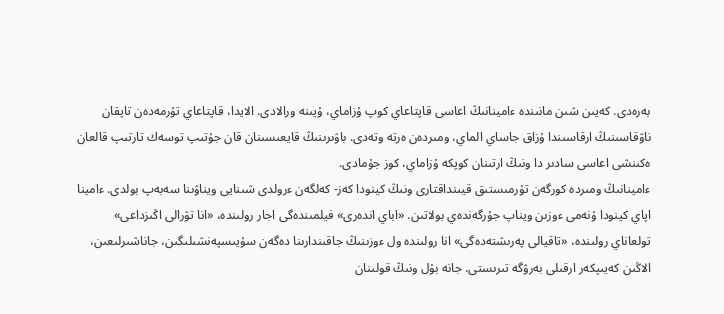بەرەدى. كەيىن شىن مانىندە ءامينانىڭ اعاسى قاپتاعاي كوپ ۇزاماي، ۇيىنە ورالادى. الايدا، قاپتاعاي تۇرمەدەن تاپقان ناۋقاسىنىڭ ارقاسىندا ۇزاق جاساي الماي، ومىردەن ەرتە وتەدى. باۋىرىنىڭ قايعىسىنان قان جۇتىپ توسەك تارتىپ قالعان ەكىنشى اعاسى سادىر دا ونىڭ ارتىنان كوپكە ۇزاماي، كوز جۇمادى.
ءامينانىڭ ومىردە كورگەن تۇرمىستىق قيىنداقتارى ونىڭ كينودا كەز- كەلگەن ءرولدى شىنايى ويناۋىنا سەبەپ بولدى. ءامينا اپاي كينودا ۇنەمى ءوزىن ويناپ جۇرگەندەي بولاتىن. «اباي اندەرى» فيلمىندەگى اجار رولىندە، «انا تۋرالى اڭىزداعى» تولعاناي رولىندە، «تاقيالى پەرىشتەدەگى» انا رولىندە ول ءوزىنىڭ جاقىندارىنا دەگەن سۇيىسپەنشىلىگىن، جاناشىرلىعىن، الاڭىن كەيىپكەر ارقىلى بەرۋگە تىرىستى. جانە بۇل ونىڭ قولىنان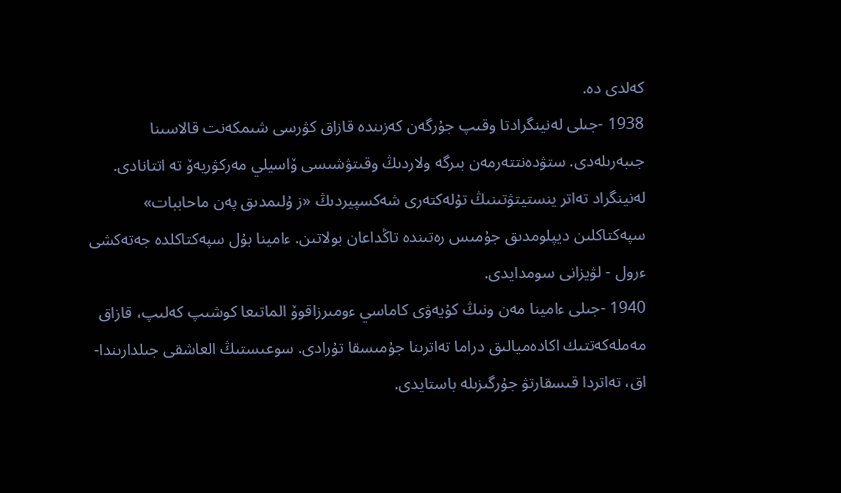كەلدى دە.
1938 -جىلى لەنينگرادتا وقىپ جۇرگەن كەزىندە قازاق كۋرسى شىمكەنت قالاسىنا جىبەرىلەدى. ستۋدەنتتەرمەن بىرگە ولاردىڭ وقىتۋشىسى ۆاسيلي مەركۋريەۆ تە اتتانادى. لەنينگراد تەاتر ينستيتۋتىنىڭ تۇلەكتەرى شەكسپيردىڭ «ز ۇلىمدىق پەن ماحاببات» سپەكتاكلىن ديپلومدىق جۇمىس رەتىندە تاڭداعان بولاتىن. ءامينا بۇل سپەكتاكلدە جەتەكشى ءرول - لۋيزانى سومدايدى.
1940 -جىلى ءامينا مەن ونىڭ كۇيەۋى كاماسي ءومىرزاقوۆ الماتىعا كوشىپ كەلىپ، قازاق مەملەكەتتىك اكادەميالىق دراما تەاترىنا جۇمىسقا تۇرادى. سوعىستىڭ العاشقى جىلدارىندا- اق، تەاتردا قىسقارتۋ جۇرگىزىلە باستايدى.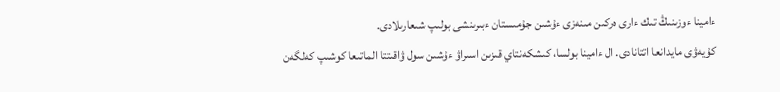ءامينا ءوزىنىڭ تىك ءارى ەركىن مىنەزى ءۇشىن جۇمىستان ءبىرىنشى بولىپ شىعارىلادى.
كۇيەۋى مايدانعا اتتانادى. ال ءامينا بولسا، كىشكەنتاي قىزىن اسىراۋ ءۇشىن سول ۋاقىتتا الماتىعا كوشىپ كەلگەن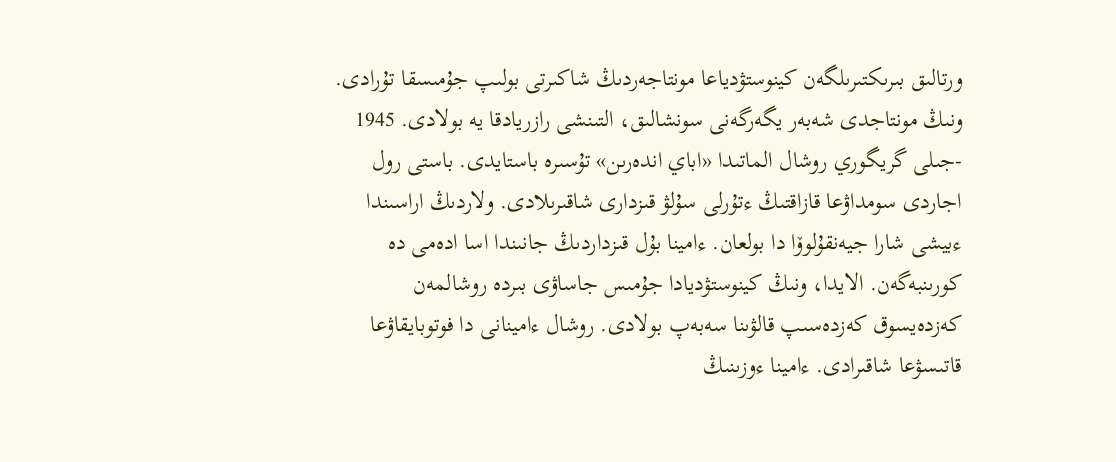ورتالىق بىرىكتىرىلگەن كينوستۋدياعا مونتاجەردىڭ شاكىرتى بولىپ جۇمىسقا تۇرادى.
ونىڭ مونتاجدى شەبەر يگەرگەنى سونشالىق، التىنشى رازريادقا يە بولادى. 1945 -جىلى گريگوري روشال الماتىدا «اباي اندەرىن» تۇسىرە باستايدى. باستى رول اجاردى سومداۋعا قازاقتىڭ ءتۇرلى سۇلۋ قىزدارى شاقىرىلادى. ولاردىڭ اراسىندا ءبيشى شارا جيەنقۇلوۆا دا بولعان. ءامينا بۇل قىزداردىڭ جانىندا اسا ادەمى دە كورىنبەگەن. الايدا، ونىڭ كينوستۋديادا جۇمىس جاساۋى بىردە روشالمەن كەزدەيسوق كەزدەسىپ قالۋىنا سەبەپ بولادى. روشال ءامينانى دا فوتوبايقاۋعا قاتىسۋعا شاقىرادى. ءامينا ءوزىنىڭ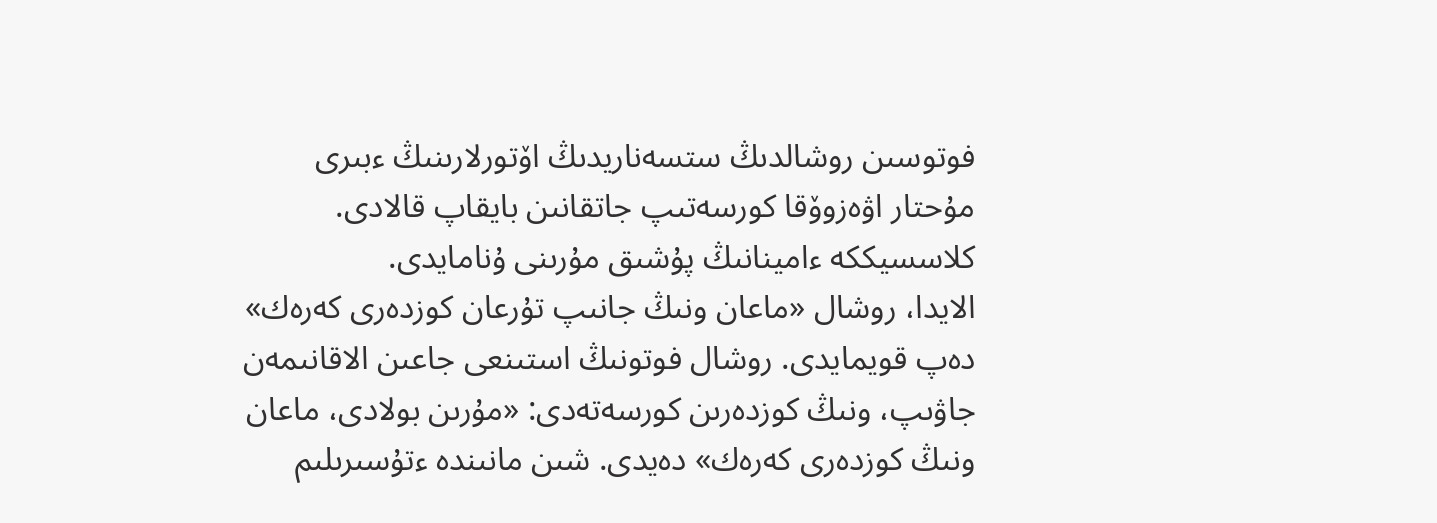فوتوسىن روشالدىڭ ستسەناريدىڭ اۆتورلارىنىڭ ءبىرى مۇحتار اۋەزوۆقا كورسەتىپ جاتقانىن بايقاپ قالادى. كلاسسيككە ءامينانىڭ پۇشىق مۇرىنى ۇنامايدى.
الايدا، روشال «ماعان ونىڭ جانىپ تۇرعان كوزدەرى كەرەك» دەپ قويمايدى. روشال فوتونىڭ استىنعى جاعىن الاقانىمەن جاۋىپ، ونىڭ كوزدەرىن كورسەتەدى: «مۇرىن بولادى، ماعان ونىڭ كوزدەرى كەرەك» دەيدى. شىن مانىندە ءتۇسىرىلىم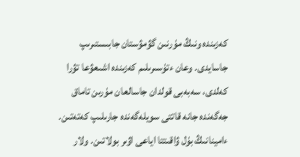كەزىندە ونىڭ مۇرنىن گۋمۋستان جابىستىرىپ جاسايدى. وعان ءتۇسىرىلىم كەزىندە اشىعۋعا تۋرا كەلدى، سەبەبى قولدان جاسالعان مۇرىن تاماق جەگەندە جانە قاتتى سويلەگەندە جارىلىپ كەتەتىن.
ءامينانىڭ بۇل ۋاقىتتا اياعى اۋىر بولاتىن. ولار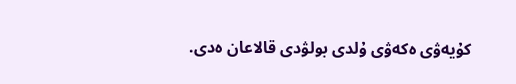كۇيەۋى ەكەۋى ۇلدى بولۋدى قالاعان ەدى.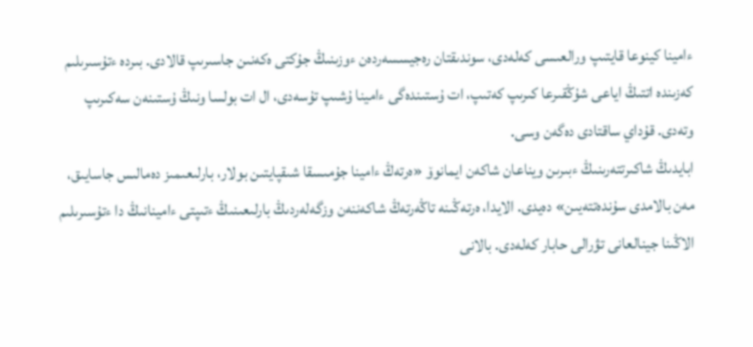ءامينا كينوعا قايتىپ ورالعىسى كەلەدى، سوندىقتان رەجيسسەردەن ءوزىنىڭ جۇكتى ەكەنىن جاسىرىپ قالادى. بىردە ءتۇسىرىلىم كەزىندە اتتىڭ اياعى شۇڭقىرعا كىرىپ كەتىپ، ات ۇستىندەگى ءامينا ۇشىپ تۇسەدى، ال ات بولسا ونىڭ ۇستىنەن سەكىرىپ وتەدى. قۇداي ساقتادى دەگەن وسى.
ابايدىڭ شاكىرتتەرىنىڭ ءبىرىن ويناعان شاكەن ايمانوۆ «ەرتەڭ ءامينا جۇمىسقا شىقپايتىن بولار، بارلىعىمىز دەمالىس جاسايىق، مەن بالامدى سۇندەتتەيىن» دەيدى. الايدا، ەرتەڭىنە تاڭەرتەڭ شاكەننەن وزگەلەردىڭ بارلىعىنىڭ ءتىپتى ءامينانىڭ دا ءتۇسىرىلىم الاڭىنا جينالعانى تۋرالى حابار كەلەدى. بالانى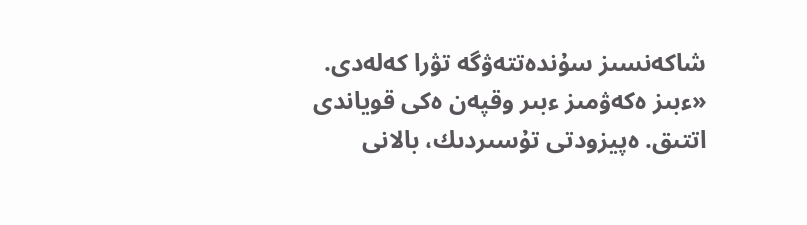شاكەنسىز سۇندەتتەۋگە تۋرا كەلەدى. «ءبىز ەكەۋمىز ءبىر وقپەن ەكى قوياندى اتتىق. ەپيزودتى تۇسىردىك، بالانى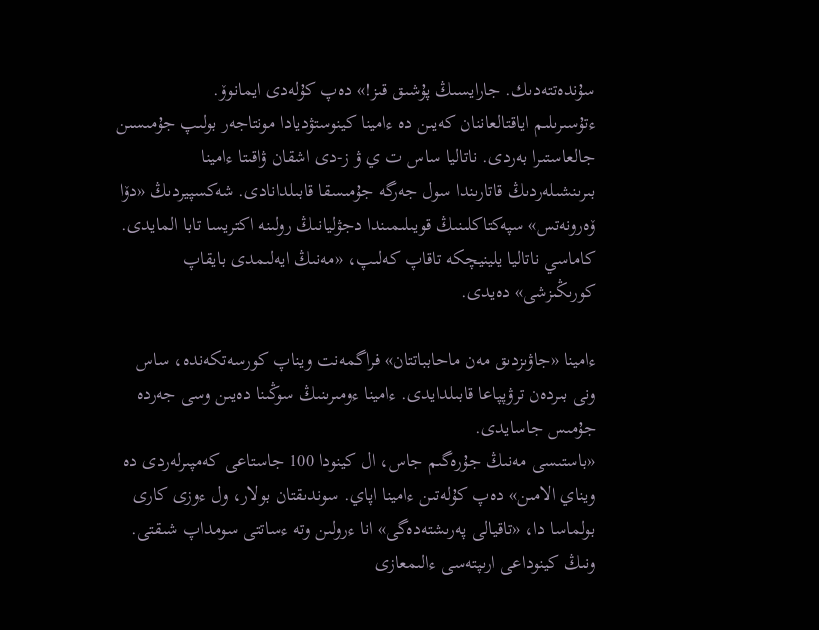سۇندەتتەدىك. جارايسىڭ پۇشىق قىز!» دەپ كۇلەدى ايمانوۆ.
ءتۇسىرىلىم اياقتالعاننان كەيىن دە ءامينا كينوستۋديادا مونتاجەر بولىپ جۇمىسىن جالعاستىرا بەردى. ناتاليا ساس ت ي ۋ ز-دى اشقان ۋاقىتا ءامينا بىرىنشىلەردىڭ قاتارىندا سول جەرگە جۇمىسقا قابىلدانادى. شەكسپيردىڭ «دۆا ۆەرونەتس» سپەكتاكلىنىڭ قويىلىمىندا دجۋليانىڭ رولىنە اكتريسا تابا المايدى. كاماسي ناتاليا يلينيچكە تاقاپ كەلىپ، «مەنىڭ ايەلىمدى بايقاپ كورىڭىزشى» دەيدى.

ءامينا «جاۋىزدىق مەن ماحابباتتان» فراگمەنت ويناپ كورسەتكەندە، ساس ونى بىردەن ترۋپپاعا قابىلدايدى. ءامينا ءومىرىنىڭ سوڭىنا دەيىن وسى جەردە جۇمىس جاسايدى.
«باستىسى مەنىڭ جۇرەگىم جاس، ال كينودا 100 جاستاعى كەمپىرلەردى دە ويناي الامىن» دەپ كۇلەتىن ءامينا اپاي. سوندىقتان بولار، ول ءوزى كارى بولماسا دا، «تاقيالى پەرىشتەدەگى» انا ءرولىن وتە ءساتتى سومداپ شىقتى. ونىڭ كينوداعى ارىپتەسى ءالىمعازى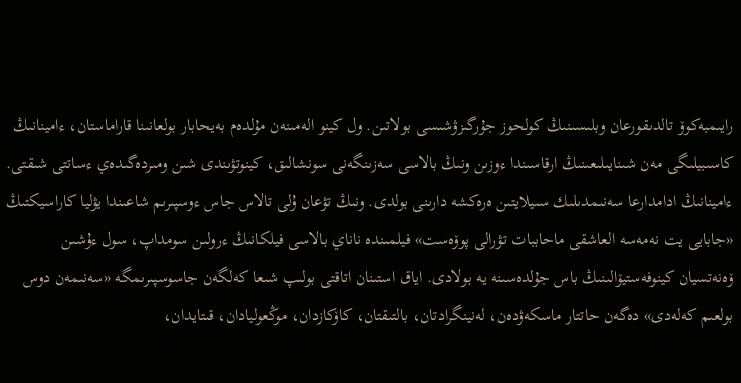رايىمبەكوۆ تالدىقورعان وبلىسىنىڭ كولحوز جۇرگىزۋشىسى بولاتىن. ول كينو الەمىنەن مۇلدەم بەيحابار بولعانىنا قاراماستان، ءامينانىڭ كاسىبيلىگى مەن شىنايىلىعىنىڭ ارقاسىندا ءوزىن ونىڭ بالاسى سەزىنگەنى سونشالىق، كينوتۋىندى شىن ومىردەگىدەي ءساتتى شىقتى.
ءامينانىڭ ادامدارعا سەنىمدىلىك سىيلايتىن ەرەكشە دارىنى بولدى. ونىڭ تۋعان ۇلى تالاس جاس ءوسپىرىم شاعىندا يۋليا كاراسيكتىڭ «جابايى يت نەمەسە العاشقى ماحاببات تۋرالى پوۆەست» فيلمىندە ناناي بالاسى فيلكانىڭ ءرولىن سومداپ، سول ءۇشىن ۆەنەتسيان كينوفەستيۆالىنىڭ باس جۇلدەسىنە يە بولادى. اياق استىنان اتاقتى بولىپ شىعا كەلگەن جاسوسپىرىمگە «سەنىمەن دوس بولعىم كەلەدى» دەگەن حاتتار ماسكەۋدەن، لەنينگرادتان، بالتىقتان، كاۆكازدان، موڭعوليادان، قىتايدان،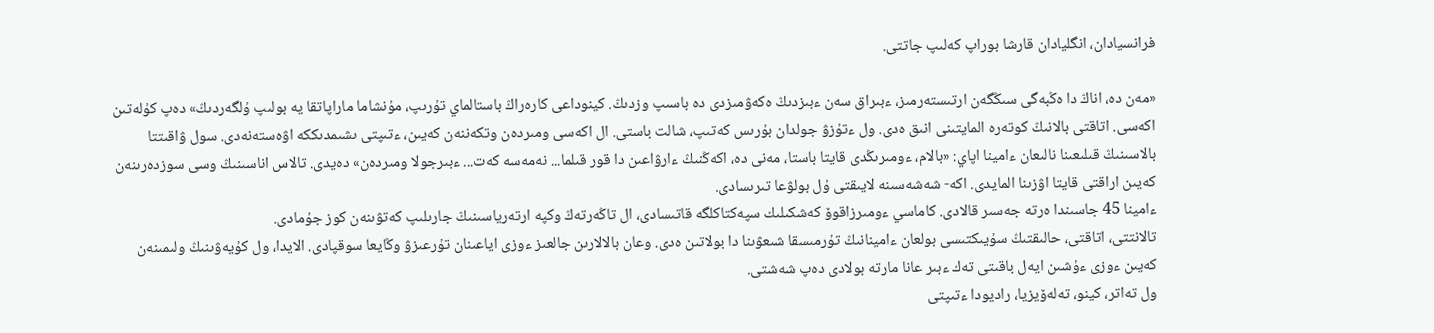فرانسيادان، انگليادان قارشا بوراپ كەلىپ جاتتى.

«مەن دە، اناڭ دا ەڭبەگى سىڭگەن ارتىستەرمىز، ءبىراق سەن ءبىزدىڭ ەكەۋمىزدى دە باسىپ وزدىڭ. كينوداعى كارەراڭ باستالماي تۇرىپ، مۇنشاما ماراپاتقا يە بولىپ ۇلگەردىڭ» دەپ كۇلەتىن اكەسى. اتاقتى بالانىڭ كوتەرە المايتىنى انىق ەدى. ول ءتۇزۋ جولدان بۇرىس كەتىپ، شالت باستى. ال اكەسى ومىردەن وتكەننەن كەيىن، ءتىپتى ىشىمدىككە اۋەستەنەدى. سول ۋاقىتتا بالاسىنىڭ قىلىعىنا نالىعان ءامينا اپاي: «بالام، ءومىرىڭدى قايتا باستا، مەنى دە، اكەڭنىڭ ءارۋاعىن دا قور قىلما... نەمەسە كەت... ءبىرجولا ومىردەن» دەيدى. تالاس اناسىنىڭ وسى سوزدەرىنەن كەيىن اراقتى قايتا اۋزىنا المايدى. اكە- شەشەسىنە لايىقتى ۇل بولۋعا تىرىسادى.
ءامينا 45 جاسىندا ەرتە جەسىر قالادى. كاماسي ءومىرزاقوۆ كەشكىلىك سپەكتاكلگە قاتىسادى، ال تاڭەرتەڭ وكپە ارتەرياسىنىڭ جارىلىپ كەتۋىنەن كوز جۇمادى.
تالانتتى، اتاقتى، حالىقتىڭ سۇيىكتىسى بولعان ءامينانىڭ تۇرمىسقا شىعۋىنا دا بولاتىن ەدى. وعان بالالارىن جالعىز ءوزى اياعىنان تۇرعىزۋ وڭايعا سوقپادى. الايدا، ول كۇيەۋىنىڭ ولىمىنەن كەيىن ءوزى ءۇشىن ايەل باقىتى تەك ءبىر عانا مارتە بولادى دەپ شەشتى.
ول تەاتر، كينو، تەلەۆيزيا، راديودا ءتىپتى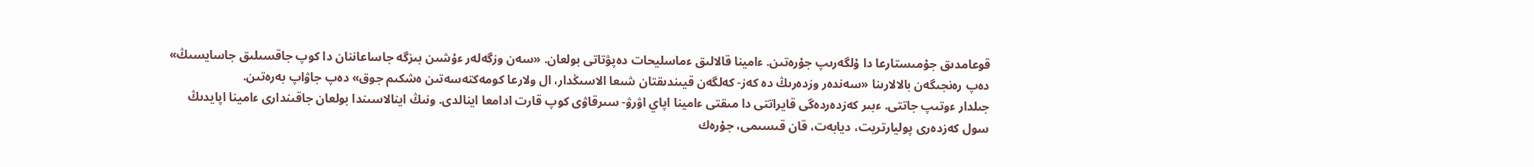قوعامدىق جۇمىستارعا دا ۇلگەرىپ جۇرەتىن. ءامينا قالالىق ءماسليحات دەپۋتاتى بولعان. «سەن وزگەلەر ءۇشىن بىزگە جاساعاننان دا كوپ جاقسىلىق جاسايسىڭ» دەپ رەنجىگەن بالالارىنا «سەندەر وزدەرىڭ دە كەز- كەلگەن قيىندىقتان شىعا الاسىڭدار، ال ولارعا كومەكتەسەتىن ەشكىم جوق» دەپ جاۋاپ بەرەتىن.
جىلدار ءوتىپ جاتتى. ءبىر كەزدەردەگى قايراتتى دا مىقتى ءامينا اپاي اۋرۋ- سىرقاۋى كوپ قارت ادامعا اينالدى. ونىڭ اينالاسىندا بولعان جاقىندارى ءامينا اپايدىڭ سول كەزدەرى پوليارتريت، ديابەت، قان قىسىمى، جۇرەك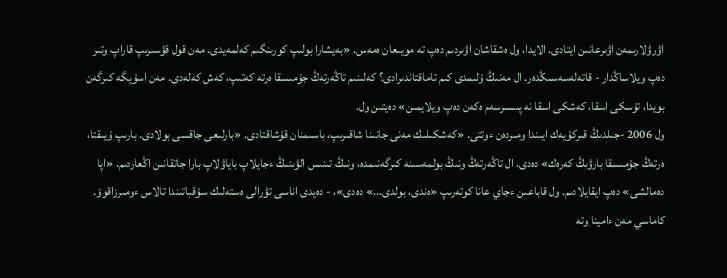اۋرۋلارىمەن اۋىرعانىن ايتادى. الايدا، ول ەشقاشان اۋىردىم دەپ تە مويىعان ەمەس. «بەيشارا بولىپ كورىنگىم كەلمەيدى. مەن قول قۋسىرىپ قاراپ وتىر دەپ ويلاساڭدار - قاتەلەسەسىڭدەر. ال مەنىڭ ۇلىمدى كىم تاماقتاندىرادى؟ كەلىنىم تاڭەرتەڭ جۇمىسقا ەرتە كەتىپ، كەش كەلەدى. مەن اسۇيگە كىرگەن بويدا، تۇسكى اسقا، كەشكى اسقا نە پىسىرسەم ەكەن دەپ ويلايمىن» دەيتىن ول.
ول 2006 -جىلدىڭ قىركۇيەك ايىندا ومىردەن ءوتتى. «كەشكىلىك مەنى جانىنا شاقىرىپ، باسىمنان قۇشاقتادى. «بارلىعى جاقسى بولادى. بارىپ ۇيىقتا، ەرتەڭ جۇمىسقا بارۋىڭ كەرەك» دەدى. ال تاڭەرتەڭ ونىڭ بولمەسىنە كىرگەنىمدە، ونىڭ تىنىس الۋىنىڭ ءجايلاپ باياۋلاپ بارا جاتقانىن اڭعاردىم. «اپا دەمالشى» دەپ ايقايلادىم. ول قاباعىن ءجاي عانا كوتەرىپ «ەندى، بولدى...» دەدى»، - دەيدى اناسى تۋرالى ەستەلىك سۇقباتىندا تالاس ءومىرزاقوۆ.
كاماسي مەن ءامينا وتە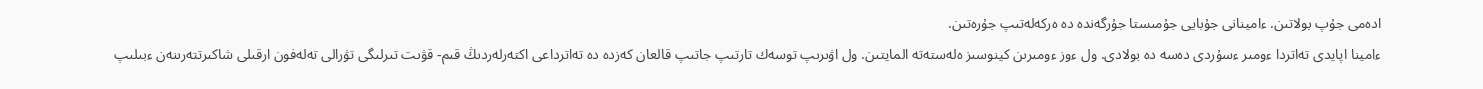ادەمى جۇپ بولاتىن. ءامينانى جۇبايى جۇمىستا جۇرگەندە دە ەركەلەتىپ جۇرەتىن.
ءامينا اپايدى تەاتردا ءومىر ءسۇردى دەسە دە بولادى. ول ءوز ءومىرىن كينوسىز ەلەستەتە المايتىن. ول اۋىرىپ توسەك تارتىپ جاتىپ قالعان كەزدە دە تەاترداعى اكتەرلەردىڭ قىم- قۋىت تىرلىگى تۋرالى تەلەفون ارقىلى شاكىرتتەرىنەن ءبىلىپ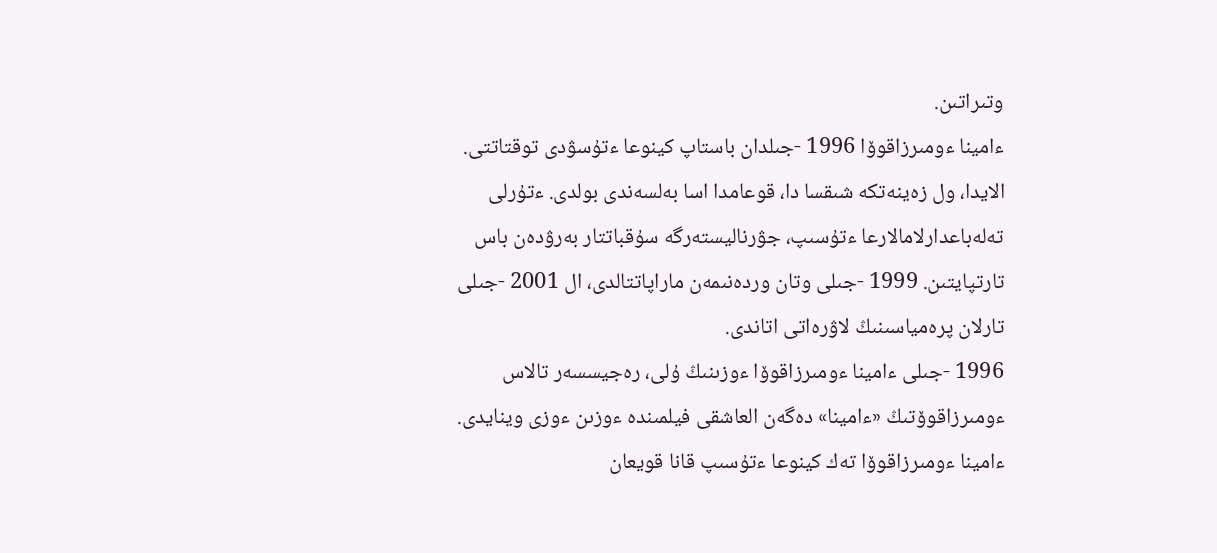وتىراتىن.
ءامينا ءومىرزاقوۆا 1996 -جىلدان باستاپ كينوعا ءتۇسۋدى توقتاتتى. الايدا، ول زەينەتكە شىقسا دا، قوعامدا اسا بەلسەندى بولدى. ءتۇرلى تەلەباعدارلامالارعا ءتۇسىپ، جۋرناليستەرگە سۇقباتتار بەرۋدەن باس تارتپايتىن. 1999 -جىلى وتان وردەنىمەن ماراپاتتالدى، ال 2001 -جىلى تارلان پرەمياسىنىڭ لاۋرەاتى اتاندى.
1996 -جىلى ءامينا ءومىرزاقوۆا ءوزىنىڭ ۇلى، رەجيسسەر تالاس ءومىرزاقوۆتىڭ «ءامينا» دەگەن العاشقى فيلمىندە ءوزىن ءوزى وينايدى.
ءامينا ءومىرزاقوۆا تەك كينوعا ءتۇسىپ قانا قويعان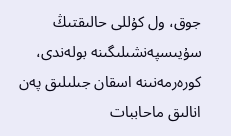جوق، ول كۇللى حالىقتىڭ سۇيىسپەنشىلىگىنە بولەندى، كورەرمەنىنە اسقان جىلىلىق پەن انالىق ماحاببات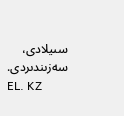سىيلادى، سەزىندىردى.
EL. KZ